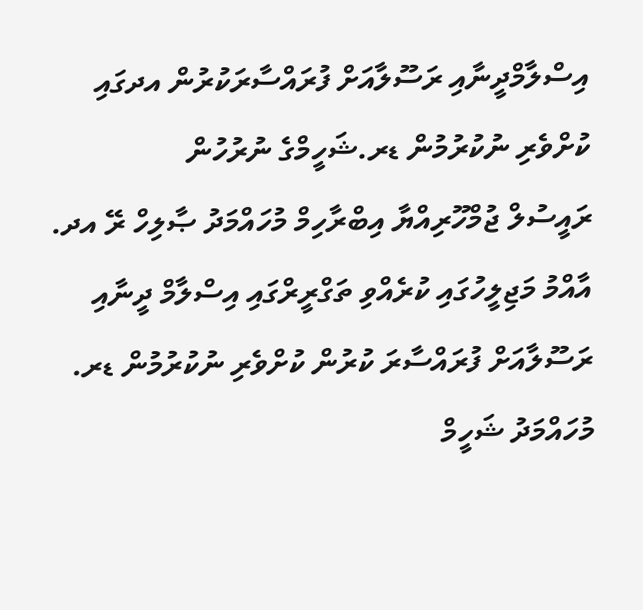އިސްލާމްދީނާއި ރަސޫލާއަށް ފުރައްސާރަކުރުން އދގައި ކުށްވެރި ނުކުރުމުން ޑރ.ޝަހީމްގެ ނުރުހުން
ރައީސުލް ޖުމްހޫރިއްޔާ އިބްރާހިމް މުހައްމަދު ޞާލިހް ރޭ އދ. އާއްމު މަޖިލީހުގައި ކުރެއްވި ތަގްރީރްގައި އިސްލާމް ދީނާއި ރަސޫލާއަށް ފުރައްސާރަ ކުރުން ކުށްވެރި ނުކުރުމުން ޑރ. މުހައްމަދު ޝަހީމް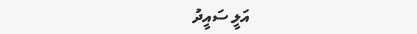އަލީ ސައީދު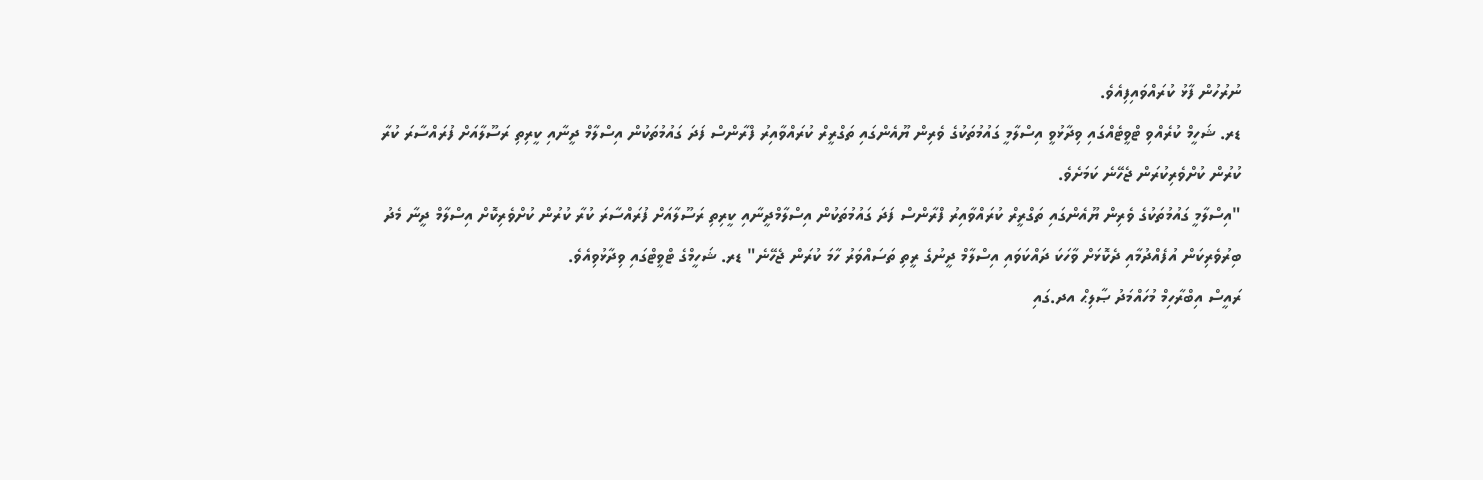ނުރުހުން ފާޅު ކުރައްވައިފިއެވެ.
ޑރ. ޝަހީމް ކުރެއްވި ޓްވީޓެއްގައި ވިދާޅުވީ އިސްލާމީ ގައުމުތަކުގެ ވެރިން ޔޫއެންގައި ތަގްރީރް ކުރައްވާއިރު ފްރާންސް ފަދަ ގައުމުތަކުން އިސްލާމް ދީނާއި ކީރިތި ރަސޫލާއަށް ފުރައްސާރަ ކުރާ ކުރުން ކުށްވެރިކުރަން ޖެހޭނެ ކަމަށެވެ.
"އިސްލާމީ ގައުމުތަކުގެ ވެރިން ޔޫއެންގައި ތަގްރީރް ކުރައްވާއިރު ފްރާންސް ފަދަ ގައުމުތަކުން އިސްލާމްދީނާއި ކީރިތި ރަސޫލާއަށް ފުރައްސާރަ ކުރާ ކުރުން ކުށްވެރިކޮށް އިސްލާމް ދީނާ މެދު ބިރުވެރިކަން އުފެއްދުމާއި ދެކޮޅަށް ވާހަކަ ދައްކަވައި އިސްލާމް ދީނުގެ ރީތި ތަސައްވަރު ހާމަ ކުރަން ޖެހޭނެ" ޑރ. ޝަހީމްގެ ޓްވީޓްގައި ވިދާޅުވިއެވެ.
ރައީސް އިބްރާހިމް މުހައްމަދު ޞާލިޙް އދ.ގައި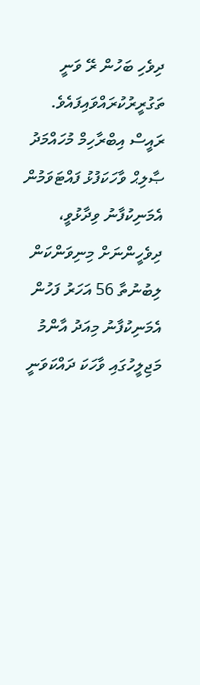ދިވެހި ބަހުން ރޭ ވަނީ ތަގުރީރުކުރައްވައިފައެވެ.
ރައީސް އިބްރާހިމް މުހައްމަދު ޞާލިޙް ވާހަކަފުޅު ފައްޓަވަމުން އެމަނިކުފާނު ވިދާޅުވީ، ދިވެހީންނަށް މިނިވަންކަން ލިބުނުތާ 56 އަހަރު ފަހުން އެމަނިކުފާނު މިއަދު އާންމު މަޖިލީހުގައި ވާހަކަ ދައްކަވަނީ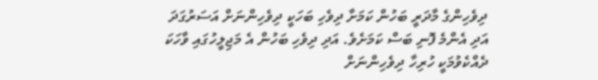ދިވެހިންގެ މާދަރީ ބަހުން ކަމަށާ ދިވެހި ބަހަކީ ދިވެހިންނަށް އަސަރުގަދަ އަދި އެންމެ ފޮނި ބަސް ކަމަށެވެ. އަދި ދިވެހި ބަހުން އެ މަޖިލީހުގައި ވާހަކަ ދެއްކެވުމަކީ ހުރިހާ ދިވެހިންނަށް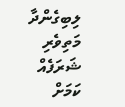ލިބިގެންދާ މަތިވެރި ޝަރަފެއް ކަމަށް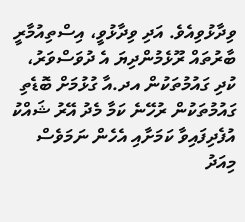ވިދާޅުވިއެވެ. އަދި ވިދާޅުވީ، އިސްތިއުމާރީ ބާރުތައް ރޫޅެމުންދިޔަ އެ ދުވަސްވަރު، ކުދި ގައުމުތަކުން އދ.އާ ގުޅުމަށް ބޮޑެތި ގައުމުތަކުން ރުހޭނެ ކަމާ މެދު އޭރު ޝައްކު އުފެދިފައިވާ ކަމަށާއި އެހެން ނަމަވެސް މިއަދު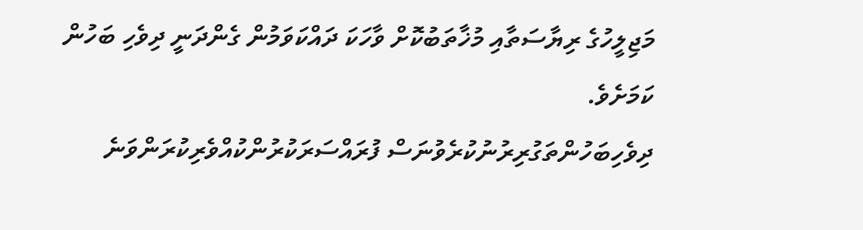މަޖިލީހުގެ ރިޔާސަތާއި މުޚާތަބުކޮށް ވާހަކަ ދައްކަވަމުން ގެންދަނީ ދިވެހި ބަހުން ކަމަށެވެ.
ދިވެހިބަހުންތަގުރިރުނުކުރެވުނަސް ފުރައްސަރަކުރުންކުއްވެރިކުރަންވަނެ